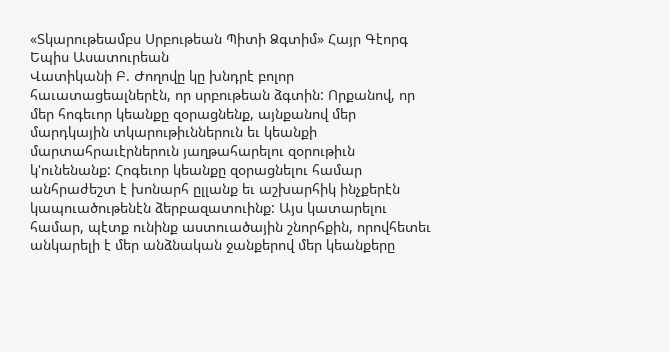«Տկարութեամբս Սրբութեան Պիտի Ձգտիմ» Հայր Գէորգ Եպիս Ասատուրեան
Վատիկանի Բ. Ժողովը կը խնդրէ բոլոր հաւատացեալներէն, որ սրբութեան ձգտին: Որքանով, որ մեր հոգեւոր կեանքը զօրացնենք, այնքանով մեր մարդկային տկարութիւններուն եւ կեանքի մարտահրաւէրներուն յաղթահարելու զօրութիւն կ'ունենանք: Հոգեւոր կեանքը զօրացնելու համար անհրաժեշտ է խոնարհ ըլլանք եւ աշխարհիկ ինչքերէն կապուածութենէն ձերբազատուինք: Այս կատարելու համար, պէտք ունինք աստուածային շնորհքին, որովհետեւ անկարելի է մեր անձնական ջանքերով մեր կեանքերը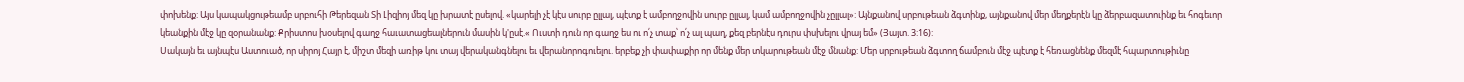փոխենք: Այս կապակցութեամբ սրբուհի Թերեզան Տի Լիզիոյ մեզ կը խրատէ ըսելով. «կարելի չէ կէս սուրբ ըլլալ, պէտք է ամբողջովին սուրբ ըլլալ, կամ ամբողջովին չըլլալ»: Այնքանով սրբութեան ձգտինք, այնքանով մեր մեղքերէն կը ձերբազատուինք եւ հոգեւոր կեանքին մէջ կը զօրանանք: Քրիստոս խօսելով գաղջ հաւատացեալներուն մասին կ'ըսէ.« Ուստի դուն որ գաղջ ես ու ո՛չ տաք՝ ո՛չ ալ պաղ, քեզ բերնէս դուրս փսխելու վրայ եմ» (Յայտ. 3:16):
Սակայն եւ այնպէս Աստուած, որ սիրոյ Հայր է, միշտ մեզի առիթ կու տայ վերականգնելու եւ վերանորոգուելու. երբեք չի փափաքիր որ մենք մեր տկարութեան մէջ մնանք: Մեր սրբութեան ձգտող ճամբուն մէջ պէտք է հեռացնենք մեզմէ հպարտութիւնը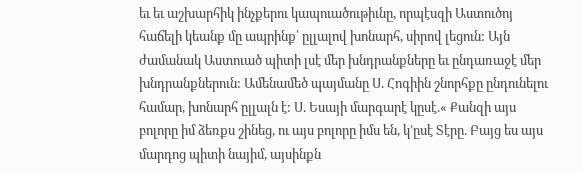եւ եւ աշխարհիկ ինչքերու կապուածութիւնը, որպէսզի Աստուծոյ հաճելի կեանք մը ապրինք՝ ըլլալով խոնարհ, սիրով լեցուն: Այն ժամանակ Աստուած պիտի լսէ մեր խնդրանքները եւ ընդառաջէ մեր խնդրանքներուն: Ամենամեծ պայմանը Ս. Հոգիին շնորհքը ընդունելու համար, խոնարհ ըլլալն է: Ս. Եսայի մարգարէ կըսէ.« Քանզի այս բոլորը իմ ձեռքս շինեց, ու այս բոլորը իմս են, կ՚ըսէ Տէրը. Բայց ես այս մարդոց պիտի նայիմ, այսինքն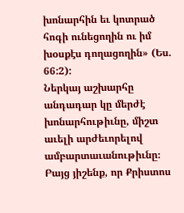խոնարհին եւ կոտրած հոգի ունեցողին ու իմ խօսքէս դողացողին» (Ես. 66:2):
Ներկայ աշխարհը անդադար կը մերժէ խոնարհութիւնը, միշտ աւելի արժեւորելով ամբարտաւանութիւնը։ Բայց յիշենք, որ Քրիստոս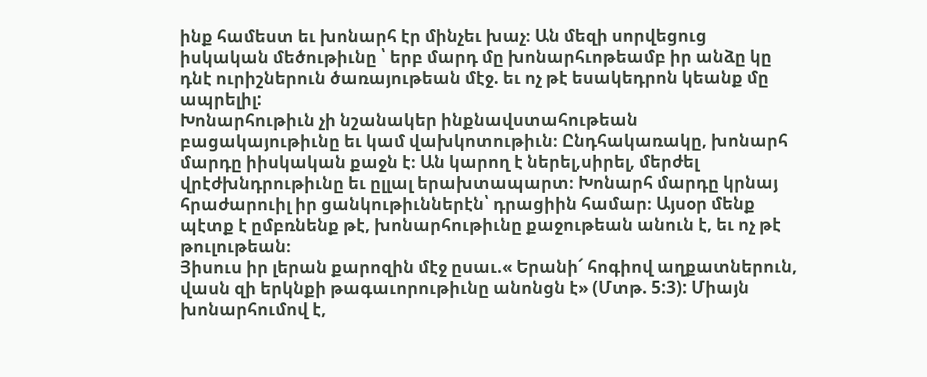ինք համեստ եւ խոնարհ էր մինչեւ խաչ։ Ան մեզի սորվեցուց իսկական մեծութիւնը ՝ երբ մարդ մը խոնարհւոթեամբ իր անձը կը դնէ ուրիշներուն ծառայութեան մէջ. եւ ոչ թէ եսակեդրոն կեանք մը ապրելիլ:
Խոնարհութիւն չի նշանակեր ինքնավստահութեան բացակայութիւնը եւ կամ վախկոտութիւն։ Ընդհակառակը, խոնարհ մարդը իիսկական քաջն է։ Ան կարող է ներել,սիրել, մերժել վրէժխնդրութիւնը եւ ըլլալ երախտապարտ։ Խոնարհ մարդը կրնայ հրաժարուիլ իր ցանկութիւններէն՝ դրացիին համար։ Այսօր մենք պէտք է ըմբռնենք թէ, խոնարհութիւնը քաջութեան անուն է, եւ ոչ թէ թուլութեան։
Յիսուս իր լերան քարոզին մէջ ըսաւ.« Երանի՜ հոգիով աղքատներուն, վասն զի երկնքի թագաւորութիւնը անոնցն է» (Մտթ. 5:3): Միայն խոնարհումով է,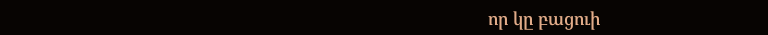որ կը բացուի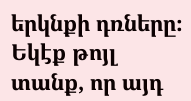երկնքի դռները։
Եկէք թոյլ տանք, որ այդ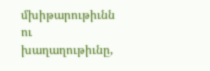մխիթարութիւնն ու խաղաղութիւնը,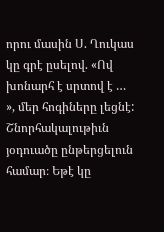որու մասին Ս. Ղուկաս կը գրէ ըսելով. «Ով խոնարհ է սրտով է … », մեր հոգիները լեցնէ:
Շնորհակալութիւն յօդուածը ընթերցելուն համար։ Եթէ կը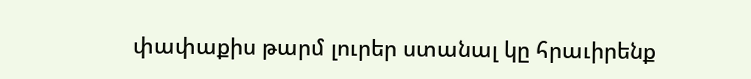փափաքիս թարմ լուրեր ստանալ կը հրաւիրենք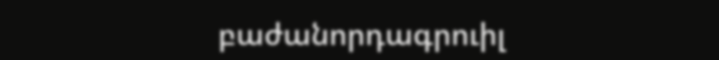բաժանորդագրուիլ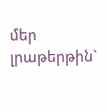մեր լրաթերթին`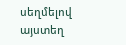սեղմելով այստեղ